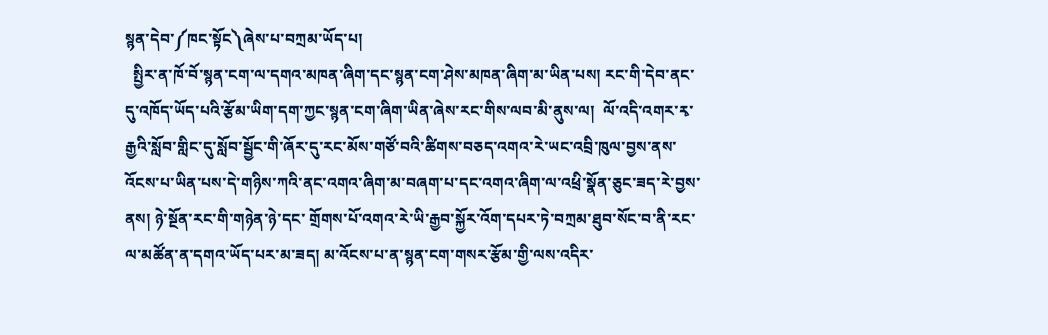སྙན་དེབ་༼ཁང་སྟོང༽ཞེས་པ་བཀྲམ་ཡོད་པ།
  སྤྱིར་ན་ཁོ་བོ་སྙན་ངག་ལ་དགའ་མཁན་ཞིག་དང་སྙན་ངག་ཤེས་མཁན་ཞིག་མ་ཡིན་པས། རང་གི་དེབ་ནང་དུ་འཁོད་ཡོད་པའི་རྩོམ་ཡིག་དག་ཀྱང་སྙན་ངག་ཞིག་ཡིན་ཞེས་རང་གིས་ལབ་མི་ནུས་ལ།  ལོ་འདི་འགར་རྭ་རྒྱའི་སློབ་གླིང་དུ་སློབ་སྦྱོང་གི་ཞོར་དུ་རང་མོས་གཙོ་བའི་ཚིགས་བཅད་འགའ་རེ་ཡང་འབྲི་ཁུལ་བྱས་ནས་འོངས་པ་ཡིན་པས་དེ་གཉིས་ཀའི་ནང་འགའ་ཞིག་མ་བཞག་པ་དང་འགའ་ཞིག་ལ་འཕྲི་སྣོན་ཅུང་ཟད་རེ་བྱས་ནས། ཉེ་སྔོན་རང་གི་གཉེན་ཉེ་དང་ གྲོགས་པོ་འགའ་རེ་ཡི་རྒྱབ་སྐྱོར་འོག་དཔར་ཏེ་བཀྲམ་ཐུབ་སོང་བ་ནི་རང་ལ་མཚོན་ན་དགའ་ཡོད་པར་མ་ཟད། མ་འོངས་པ་ན་སྙན་ངག་གསར་རྩོམ་གྱི་ལས་འདིར་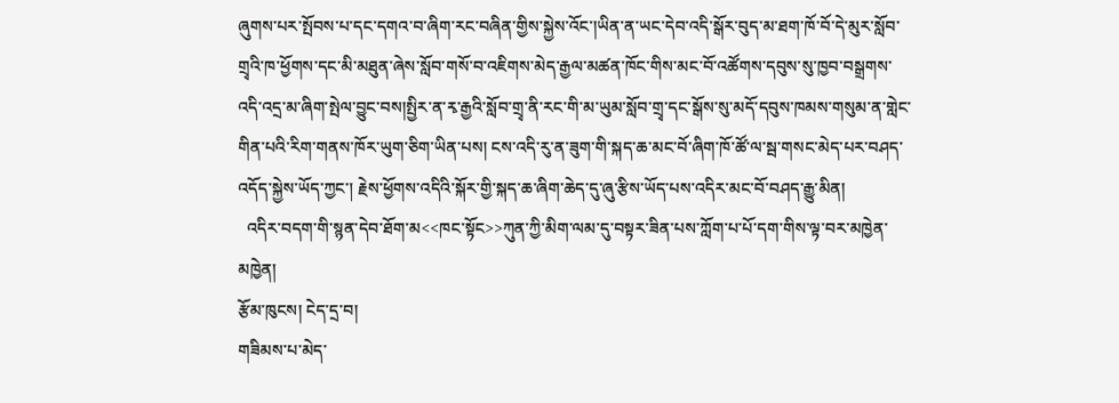ཞུགས་པར་སྤོབས་པ་དང་དགའ་བ་ཞིག་རང་བཞིན་གྱིས་སྐྱེས་འོང་།ཡིན་ན་ཡང་དེབ་འདི་སྒོར་བུད་མ་ཐག་ཁོ་བོ་དེ་མུར་སློབ་གྲྭའི་ཁ་ཕྱོགས་དང་མི་མཐུན་ཞེས་སློབ་གསོ་བ་འཇིགས་མེད་རྒྱལ་མཚན་ཁོང་གིས་མང་བོ་འཚོགས་དབུས་སུ་ཁྱབ་བསྒྲགས་འདི་འདྲ་མ་ཞིག་སྤེལ་བྱུང་བས།སྤྱིར་ན་རྭ་རྒྱའི་སློབ་གྲྭ་ནི་རང་གི་མ་ཡུམ་སློབ་གྲྭ་དང་སྒོས་སུ་མདོ་དབུས་ཁམས་གསུམ་ན་གླེང་གིན་པའི་རིག་གནས་ཁོར་ཡུག་ཅིག་ཡིན་པས། ངས་འདི་རུ་ན་ཟུག་གི་སྐད་ཆ་མང་བོ་ཞིག་ཁོ་ཚོ་ལ་སྦ་གསང་མེད་པར་བཤད་འདོད་སྐྱེས་ཡོད་ཀྱང་། རྗེས་ཕྱོགས་འདིའི་སྐོར་གྱི་སྐད་ཆ་ཞིག་ཆེད་དུ་ཞུ་རྩིས་ཡོད་པས་འདིར་མང་བོ་བཤད་རྒྱུ་མིན།
  འདིར་བདག་གི་སྙན་དེབ་ཐོག་མ<<ཁང་སྟོང>>ཀུན་ཀྱི་མིག་ལམ་དུ་བསྟར་ཟིན་པས་ཀློག་པ་པོ་དག་གིས་ལྟ་བར་མཁྱེན་མཁྱེན།
རྩོམ་ཁུངས། ངེད་དྲ་བ།
གཟིམས་པ་མེད་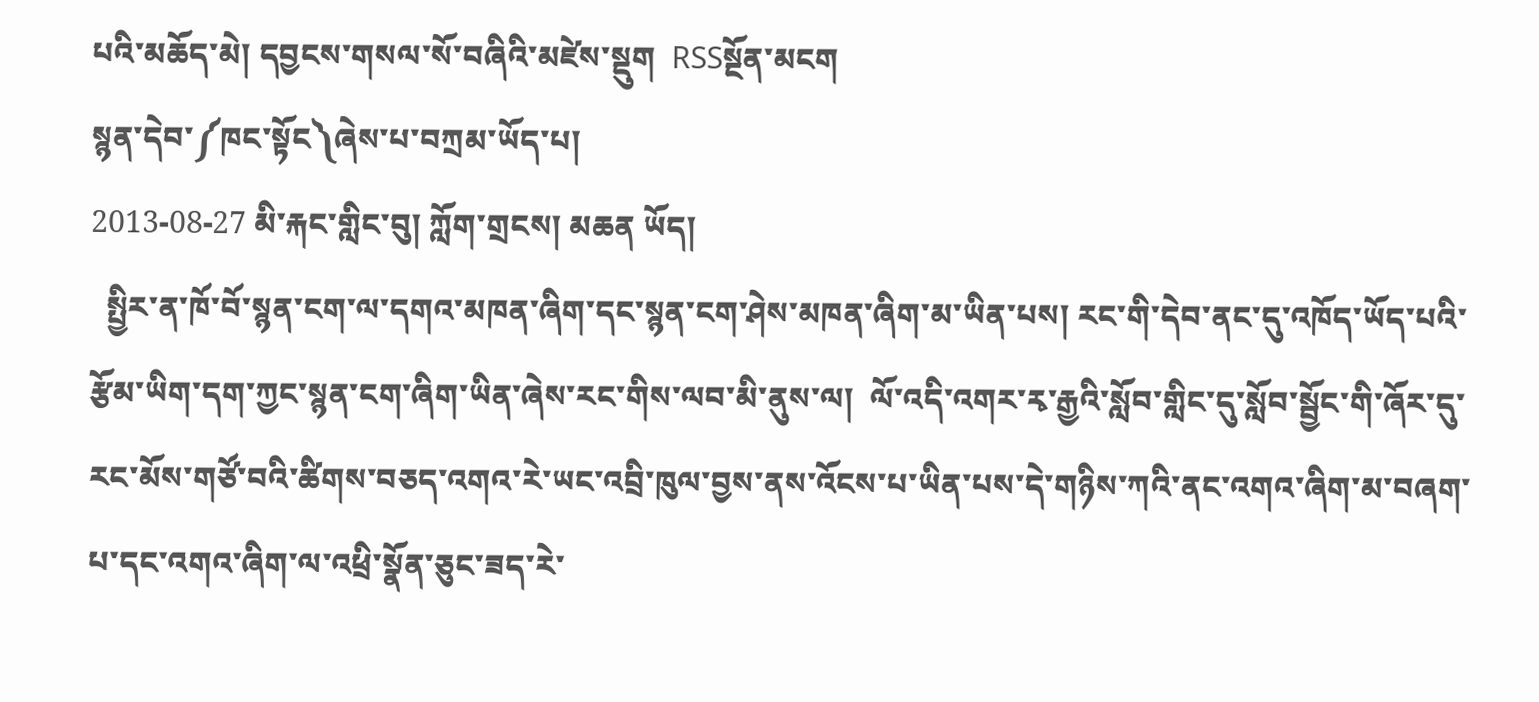པའི་མཆོད་མེ། དབྱངས་གསལ་སོ་བཞིའི་མཛེས་སྡུག  RSSསྔོན་མངག
སྙན་དེབ་༼ཁང་སྟོང༽ཞེས་པ་བཀྲམ་ཡོད་པ།
2013-08-27 མི་རྐང་གླིང་བུ། ཀློག་གྲངས། མཆན ཡོད།
  སྤྱིར་ན་ཁོ་བོ་སྙན་ངག་ལ་དགའ་མཁན་ཞིག་དང་སྙན་ངག་ཤེས་མཁན་ཞིག་མ་ཡིན་པས། རང་གི་དེབ་ནང་དུ་འཁོད་ཡོད་པའི་རྩོམ་ཡིག་དག་ཀྱང་སྙན་ངག་ཞིག་ཡིན་ཞེས་རང་གིས་ལབ་མི་ནུས་ལ།  ལོ་འདི་འགར་རྭ་རྒྱའི་སློབ་གླིང་དུ་སློབ་སྦྱོང་གི་ཞོར་དུ་རང་མོས་གཙོ་བའི་ཚིགས་བཅད་འགའ་རེ་ཡང་འབྲི་ཁུལ་བྱས་ནས་འོངས་པ་ཡིན་པས་དེ་གཉིས་ཀའི་ནང་འགའ་ཞིག་མ་བཞག་པ་དང་འགའ་ཞིག་ལ་འཕྲི་སྣོན་ཅུང་ཟད་རེ་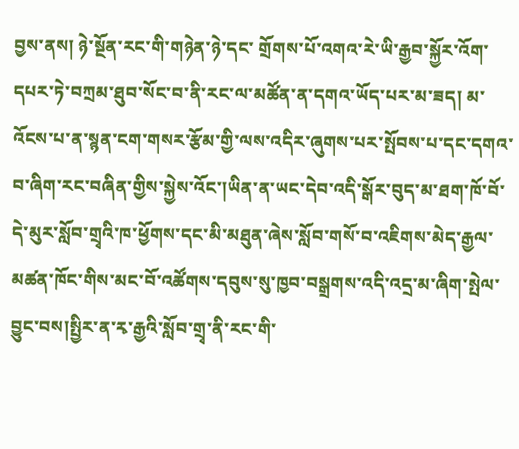བྱས་ནས། ཉེ་སྔོན་རང་གི་གཉེན་ཉེ་དང་ གྲོགས་པོ་འགའ་རེ་ཡི་རྒྱབ་སྐྱོར་འོག་དཔར་ཏེ་བཀྲམ་ཐུབ་སོང་བ་ནི་རང་ལ་མཚོན་ན་དགའ་ཡོད་པར་མ་ཟད། མ་འོངས་པ་ན་སྙན་ངག་གསར་རྩོམ་གྱི་ལས་འདིར་ཞུགས་པར་སྤོབས་པ་དང་དགའ་བ་ཞིག་རང་བཞིན་གྱིས་སྐྱེས་འོང་།ཡིན་ན་ཡང་དེབ་འདི་སྒོར་བུད་མ་ཐག་ཁོ་བོ་དེ་མུར་སློབ་གྲྭའི་ཁ་ཕྱོགས་དང་མི་མཐུན་ཞེས་སློབ་གསོ་བ་འཇིགས་མེད་རྒྱལ་མཚན་ཁོང་གིས་མང་བོ་འཚོགས་དབུས་སུ་ཁྱབ་བསྒྲགས་འདི་འདྲ་མ་ཞིག་སྤེལ་བྱུང་བས།སྤྱིར་ན་རྭ་རྒྱའི་སློབ་གྲྭ་ནི་རང་གི་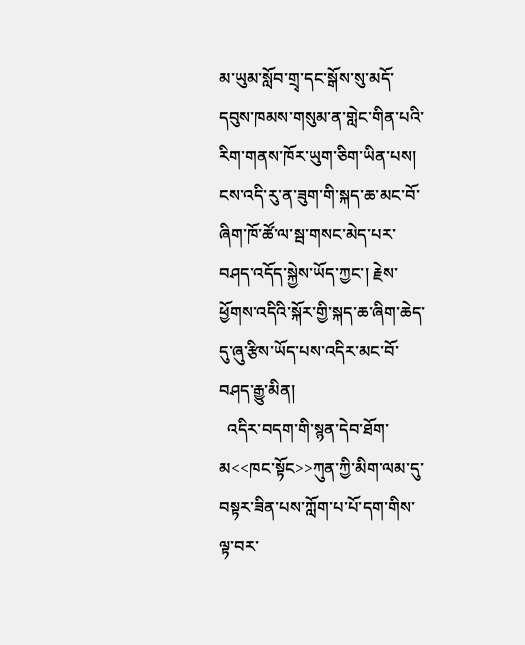མ་ཡུམ་སློབ་གྲྭ་དང་སྒོས་སུ་མདོ་དབུས་ཁམས་གསུམ་ན་གླེང་གིན་པའི་རིག་གནས་ཁོར་ཡུག་ཅིག་ཡིན་པས། ངས་འདི་རུ་ན་ཟུག་གི་སྐད་ཆ་མང་བོ་ཞིག་ཁོ་ཚོ་ལ་སྦ་གསང་མེད་པར་བཤད་འདོད་སྐྱེས་ཡོད་ཀྱང་། རྗེས་ཕྱོགས་འདིའི་སྐོར་གྱི་སྐད་ཆ་ཞིག་ཆེད་དུ་ཞུ་རྩིས་ཡོད་པས་འདིར་མང་བོ་བཤད་རྒྱུ་མིན།
  འདིར་བདག་གི་སྙན་དེབ་ཐོག་མ<<ཁང་སྟོང>>ཀུན་ཀྱི་མིག་ལམ་དུ་བསྟར་ཟིན་པས་ཀློག་པ་པོ་དག་གིས་ལྟ་བར་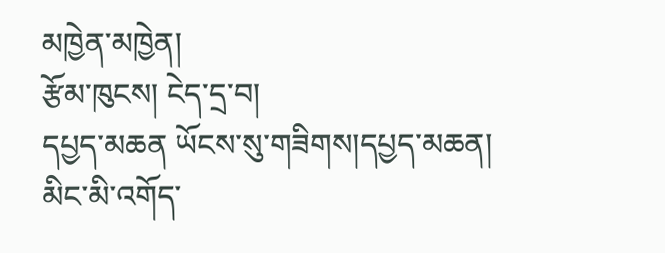མཁྱེན་མཁྱེན།
རྩོམ་ཁུངས། ངེད་དྲ་བ།
དཔྱད་མཆན ཡོངས་སུ་གཟིགས།དཔྱད་མཆན།
མིང་མི་འགོད་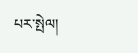པར་སྤེལ།